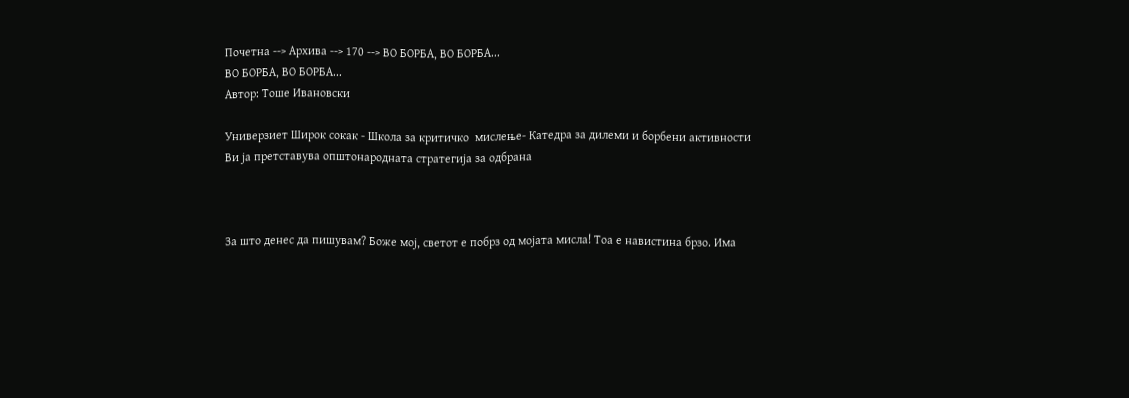Почетна --> Архива --> 170 --> ВО БОРБА, ВО БОРБА...
ВО БОРБА, ВО БОРБА...
Автор: Тоше Ивановски

Универзиет Широк сокак - Школа за критичко  мислење- Катедра за дилеми и борбени активности
Ви ја претставува општонародната стратегија за одбрана



За што денес да пишувам? Боже мој, светот е побрз од мојата мисла! Тоа е навистина брзо. Има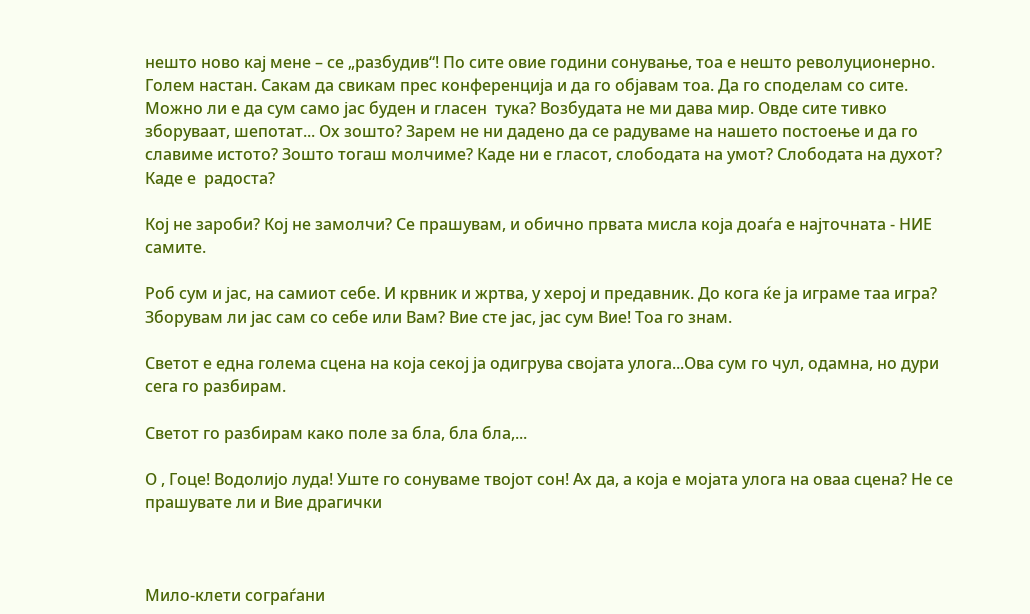нешто ново кај мене – се „разбудив“! По сите овие години сонување, тоа е нешто револуционерно. Голем настан. Сакам да свикам прес конференција и да го објавам тоа. Да го споделам со сите. Можно ли е да сум само јас буден и гласен  тука? Возбудата не ми дава мир. Овде сите тивко зборуваат, шепотат... Ох зошто? Зарем не ни дадено да се радуваме на нашето постоење и да го славиме истото? Зошто тогаш молчиме? Каде ни е гласот, слободата на умот? Слободата на духот? Каде е  радоста?

Кој не зароби? Кој не замолчи? Се прашувам, и обично првата мисла која доаѓа е најточната - НИЕ самите.

Роб сум и јас, на самиот себе. И крвник и жртва, у херој и предавник. До кога ќе ја играме таа игра? Зборувам ли јас сам со себе или Вам? Вие сте јас, јас сум Вие! Тоа го знам.

Светот е една голема сцена на која секој ја одигрува својата улога...Ова сум го чул, одамна, но дури сега го разбирам.

Светот го разбирам како поле за бла, бла бла,...

О , Гоце! Водолијо луда! Уште го сонуваме твојот сон! Ах да, а која е мојата улога на оваа сцена? Не се прашувате ли и Вие драгички



Мило-клети сограѓани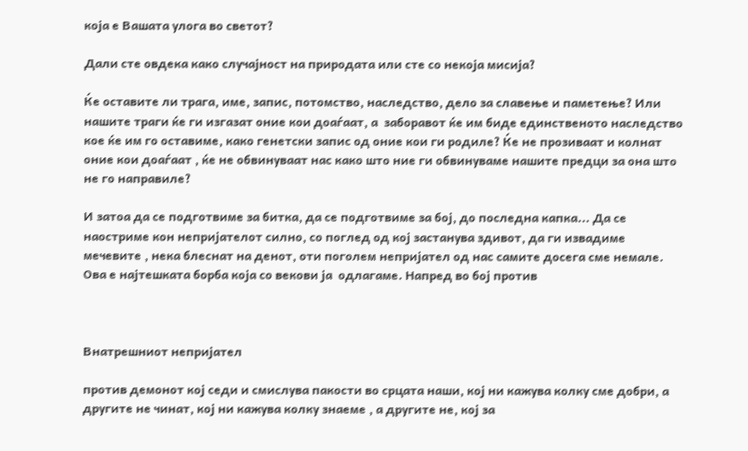која е Вашата улога во светот?

Дали сте овдека како случајност на природата или сте со некоја мисија?

Ќе оставите ли трага, име, запис, потомство, наследство, дело за славење и паметење? Или нашите траги ќе ги изгазат оние кои доаѓаат, а  заборавот ќе им биде единственото наследство кое ќе им го оставиме, како генетски запис од оние кои ги родиле? Ќе не прозиваат и колнат оние кои доаѓаат , ќе не обвинуваат нас како што ние ги обвинуваме нашите предци за она што не го направиле?

И затоа да се подготвиме за битка, да се подготвиме за бој, до последна капка... Да се наостриме кон непријателот силно, со поглед од кој застанува здивот, да ги извадиме мечевите , нека блеснат на денот, оти поголем непријател од нас самите досега сме немале. Ова е најтешката борба која со векови ја  одлагаме. Напред во бој против



Внатрешниот непријател

против демонот кој седи и смислува пакости во срцата наши, кој ни кажува колку сме добри, а другите не чинат, кој ни кажува колку знаеме , а другите не, кој за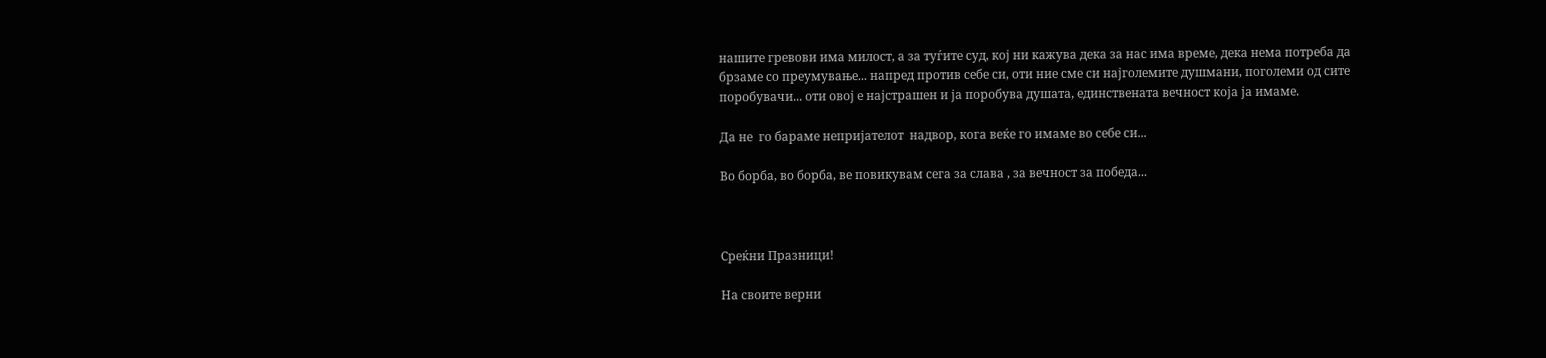нашите гревови има милост, а за туѓите суд, кој ни кажува дека за нас има време, дека нема потреба да брзаме со преумување... напред против себе си, оти ние сме си најголемите душмани, поголеми од сите поробувачи... оти овој е најстрашен и ја поробува душата, единствената вечност која ја имаме.

Да не  го бараме непријателот  надвор, кога веќе го имаме во себе си...

Во борба, во борба, ве повикувам сега за слава , за вечност за победа...



Среќни Празници!

На своите верни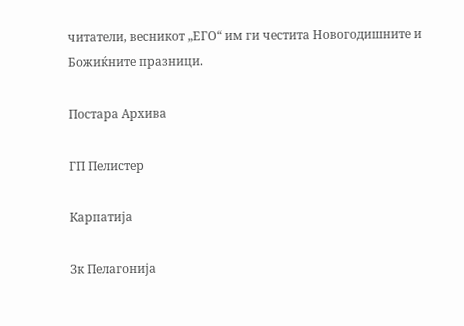читатели, весникот „ЕГО“ им ги честита Новогодишните и Божиќните празници.

Постара Архива

ГП Пелистер

Карпатија

Зк Пелагонија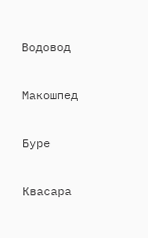Водовод

Макошпед

Буре

Квасара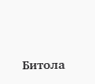Битола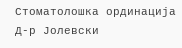Стоматолошка ординација Д-р Јолевски